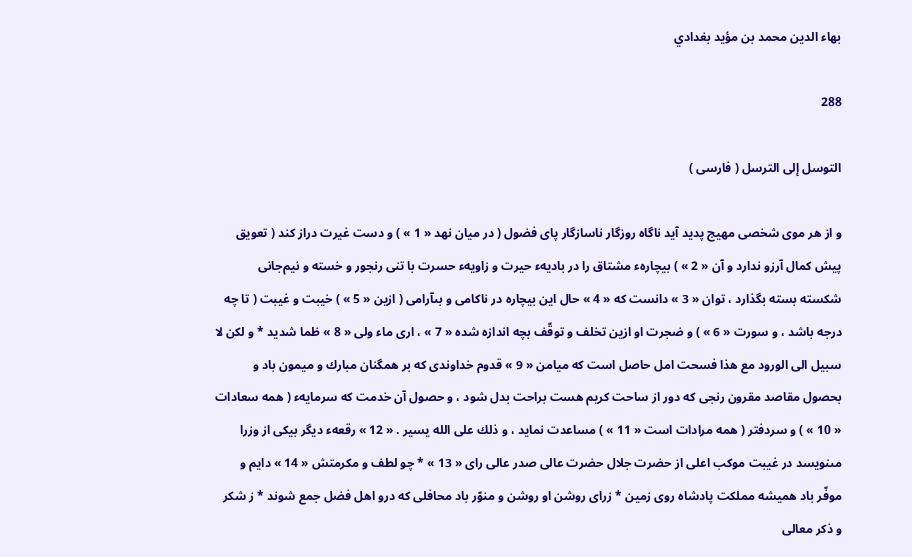بهاء الدين محمد بن مؤيد بغدادي

288

التوسل إلى الترسل ( فارسى )

و از هر موى شخصى مهيج پديد آيد ناگاه روزگار ناسازگار پاى فضول ( در ميان نهد « 1 » ) و دست غيرت دراز كند ( تعويق پيش كمال آرزو ندارد و آن « 2 » ) بيچارهء مشتاق را در باديهء حيرت و زاويهء حسرت با تنى رنجور و خسته و نيم‌جانى شكسته بسته بگذارد ، توان « 3 » دانست كه « 4 » حال اين بيچاره در ناكامى و بىآرامى ( ازين « 5 » ) خيبت و غيبت ( تا چه درجه باشد ، و سورت « 6 » ) و ضجرت او ازين تخلف و توقّف بچه اندازه شده « 7 » ، ارى ماء ولى « 8 » ظما شديد * و لكن لا سبيل الى الورود مع هذا فسحت امل حاصل است كه ميامن « 9 » قدوم خداوندى كه بر همگنان مبارك و ميمون باد و بحصول مقاصد مقرون رنجى كه دور از ساحت كريم هست براحت بدل شود ، و حصول آن خدمت كه سرمايهء ( همه سعادات « 10 » ) و سردفتر ( همه مرادات است « 11 » ) مساعدت نمايد ، و ذلك على الله يسير . « 12 » رقعهء ديگر بيكى از وزرا مىنويسد در غيبت موكب اعلى از حضرت جلال حضرت عالى صدر عالى راى « 13 » * چو لطف و مكرمتش « 14 » دايم و موفّر باد هميشه مملكت پادشاه روى زمين * زراى روشن او روشن و منوّر باد محافلى كه درو اهل فضل جمع شوند * ز شكر و ذكر معالى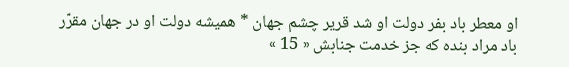او معطر باد بفر دولت او شد قرير چشم جهان * هميشه دولت او در جهان مقرّر باد مراد بنده كه جز خدمت جنابش « 15 »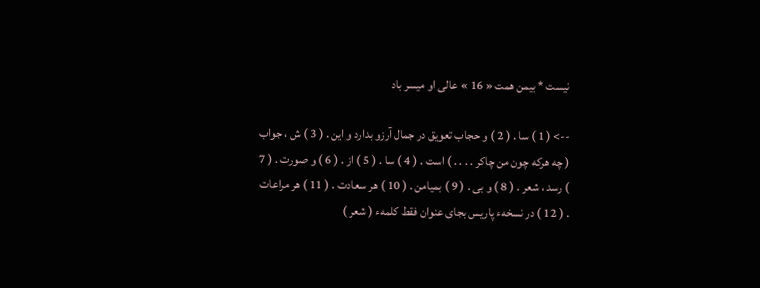نيست * بيمن همت « 16 » عالى او ميسر باد

--> ( 1 ) سا . ( 2 ) و حجاب تعويق در جمال آرزو بدارد و اين . ( 3 ) ش ، جواب ( چه هركه چون من چاكر . . . . ) است . ( 4 ) سا . ( 5 ) از . ( 6 ) و صورت . ( 7 ) رسد ، شعر . ( 8 ) و بى . ( 9 ) بميامن . ( 10 ) هر سعادت . ( 11 ) هر مراعات . ( 12 ) در نسخهء پاريس بجاى عنوان فقط كلمهء ( شعر )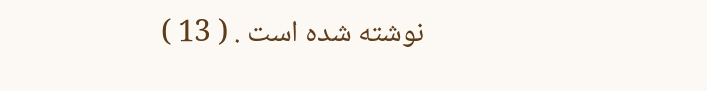نوشته شده است . ( 13 )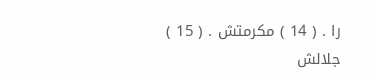را . ( 14 ) مكرمتش . ( 15 ) جلالش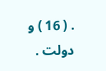. ( 16 ) و دولت .